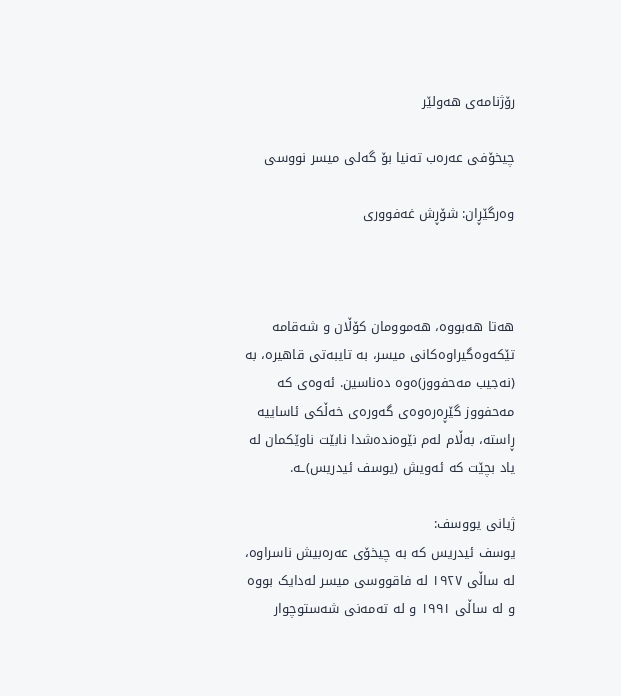رۆژنامەی ھەولێر

چیخۆفی عەرەب تەنیا بۆ گەلی میسر نووسی

وەرگێڕان: شۆڕش غەفووری



هەتا هەبووە، هەموومان کۆڵان و شەقامە تێكەوەگیراوەكانی میسر، بە تایبەتی قاهیرە، بە (نەجیب مەحفووز)ەوە دەناسین. ئەوەی كە مەحفووز گێڕەرەوەی گەورەی خەڵکی ئاساییە ڕاستە، بەڵام لەم نێوەندەشدا نابێت ناوێکمان لە یاد بچێت كە ئەویش (یوسف ئیدریس)ـە.

ژیانی یووسف:
یوسف ئیدریس كە بە چیخۆی عەرەبیش ناسراوە، لە ساڵی ١٩٢٧ لە فاقووسی میسر لەدایک بووە و لە ساڵی ١٩٩١ و لە تەمەنی شەستوچوار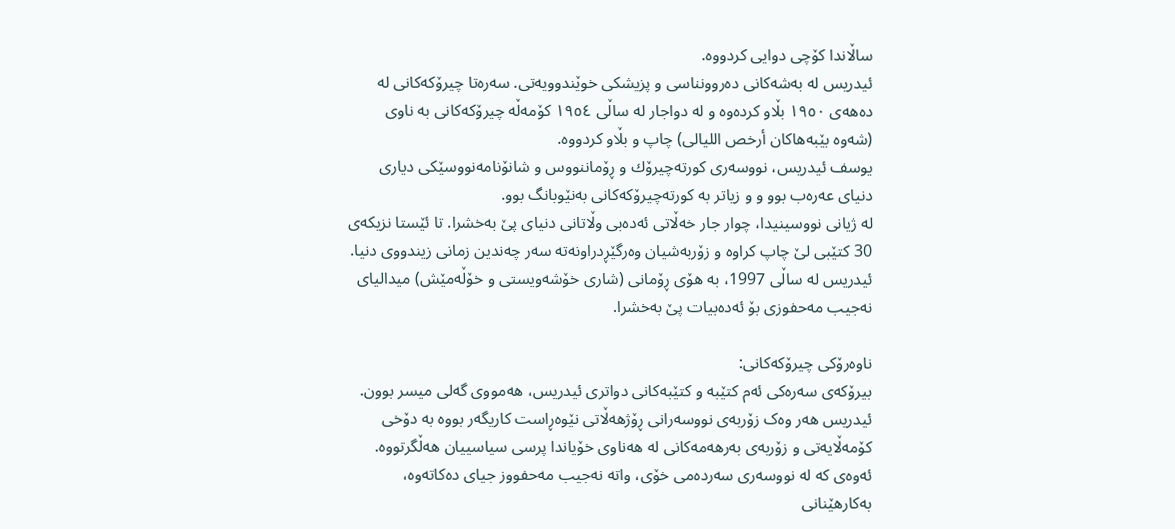ساڵاندا کۆچی دوایی کردووە.
ئیدریس لە بەشەكانی دەروونناسی و پزیشکی خوێندوویەتی. سەرەتا چیرۆكەكانی لە دەهەی ١٩٥٠ بڵاو کردەوە و لە دواجار لە ساڵی ١٩٥٤ کۆمەڵە چیرۆکەکانی بە ناوی (شەوە بێبەهاكان أرخص اللیالی) چاپ و بڵاو کردووە.
یوسف ئیدریس، نووسەری كورتەچیرۆك و ڕۆماننووس و شانۆنامەنووسێكی دیاری دنیای عەرەب بوو و و زیاتر بە كورتەچیرۆكەكانی بەنێوبانگ بوو.
لە ژیانی نووسینیدا، چوار جار خەڵاتی ئەدەبی وڵاتانی دنیای پێ بەخشرا. تا ئێستا نزیكەی 30 كتێبی لێ چاپ كراوە و زۆربەشیان وەرگێڕدراونەتە سەر چەندین زمانی زیندووی دنیا. ئیدریس لە ساڵی 1997، بە هۆی ڕۆمانی (شاری خۆشەویستی و خۆڵەمێش) میدالیای نەجیب مەحفوزی بۆ ئەدەبیات پێ بەخشرا.

ناوەرۆكی چیرۆكەكانی:
بیرۆکەی سەرەکی ئەم کتێبە و کتێبەکانی دواتری ئیدریس، هەمووی گەلی میسر بوون. ئیدریس هەر وەک زۆربەی نووسەرانی ڕۆژهەڵاتی نێوەڕاست کاریگەر بووە بە دۆخی کۆمەڵایەتی و زۆربەی بەرهەمەکانی لە هەناوی خۆیاندا پرسی سیاسییان هەڵگرتووە. ئەوەی کە لە نووسەری سەردەمی خۆی، واتە نەجیب مەحفووز جیای دەکاتەوە، بەکارهێنانی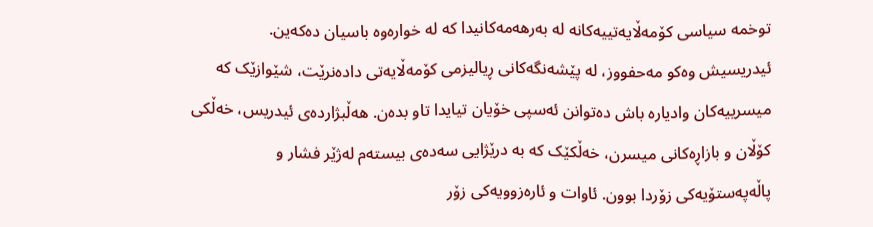توخمە سیاسی کۆمەڵایەتییەکانە لە بەرهەمەکانیدا کە لە خوارەوە باسیان دەکەین.
ئیدریسیش وەکو مەحفووز، لە پێشەنگەكانی ڕیالیزمی کۆمەڵایەتی دادەنرێت، شێوازێک کە میسرییەکان وادیارە باش دەتوانن ئەسپی خۆیان تیایدا تاو بدەن. هەڵبژاردەی ئیدریس، خەڵکی کۆڵان و بازاڕەکانی میسرن، خەڵکێک کە بە درێژایی سەدەی بیستەم لەژێر فشار و پاڵەپەستۆیەكی زۆردا بوون. ئاوات و ئارەزوویەكی زۆر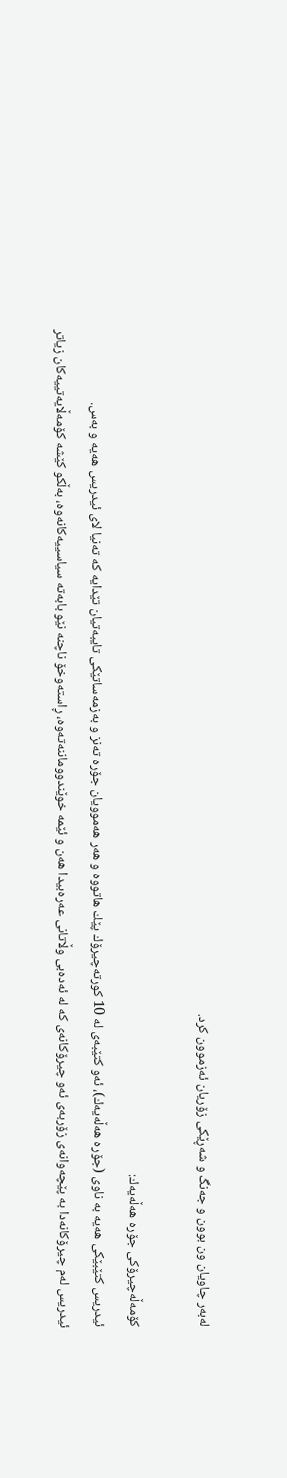لەبەر چاویان ون بوون و جەنگ و شەڕێكی زۆریان ئەزموون كرد.

كۆمەڵەچیرۆكی جۆرە هەڵەیەك:
ئیدریس كتێبێكی هەیە بە ناوی (جۆرە هەڵەیەك)، ئەو كتێبەی لە 10 كورتەچیرۆك پێك هاتووە و هەر هەموویان جۆرە تەنز و بەزمەساتێكی تایبەتیان تێدایە كە تەنیا لای ئیدریس هەیە و بەس.
ئیدریس لەم چیرۆکانەدا بە پێچەوانەی زۆربەی ئەو چیرۆکانەی کە لە ئەدەبی وڵاتانی عەرەبیدا هەن و ئێمە خوێندووماننەتەوە، ڕاستەوخۆ ناچنە نێو بابەتە سیاسییەکانەوە، بەڵكو کێشە کۆمەڵایەتییەکان زیاتر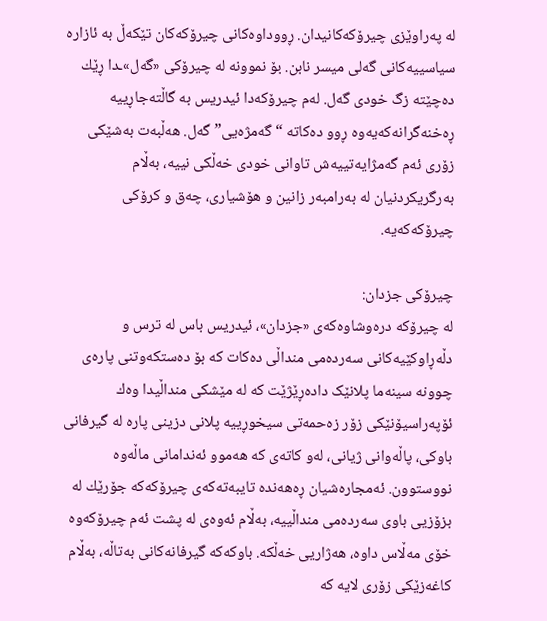لە پەراوێزی چیرۆکەکانیدان. ڕووداوەکانی چیرۆکەكان تێكەڵ بە ئازارە سیاسییەکانی گەلی میسر نابن. بۆ نموونە لە چیرۆکی «گەل»ـدا ڕێك دەچێتە زگ خودی گەل. لەم چیرۆکەدا ئیدریس بە گاڵتەجاڕییە ڕەخنەگرانەكەیەوە ڕوو دەكاتە “گەمژەیی” گەل. هەڵبەت بەشێكی زۆری ئەم گەمژایەتییەش تاوانی خودی خەڵکی نییە، بەڵام بەرگریکردنیان لە بەرامبەر زانین و هۆشیاری، چەق و كرۆكی چیرۆکەكەیە.

چیرۆكی جزدان:
لە چیرۆکە درەوشاوەكەی «جزدان»، ئیدریس باس لە ترس و دڵەڕاوكێیەكانی سەردەمی منداڵی دەکات کە بۆ دەستكەوتنی پارەی چوونە سینەما پلانێک دادەڕێژێت کە لە مێشکی منداڵیدا وەك ئۆپەراسیۆنێکی زۆر زەحمەتی سیخوڕییە پلانی دزینی پارە لە گیرفانی باوکی، پاڵەوانی ژیانی، لەو کاتەی کە هەموو ئەندامانی ماڵەوە نووستوون. ئەمجارەشیان ڕەهەندە تایبەتەكەی چیرۆکەكە جۆرێك لە بزۆزیی باوی سەردەمی منداڵییە، بەڵام ئەوەی لە پشت ئەم چیرۆكەوە خۆی مەڵاس داوە، هەژاریی خەڵكە. باوكەكە گیرفانەكانی بەتاڵە، بەڵام کاغەزێكی زۆری لایە کە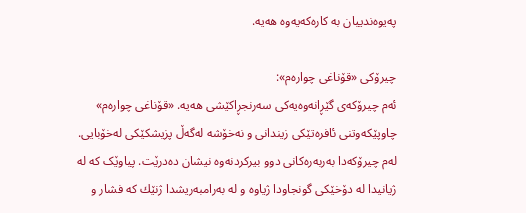پەیوەندییان بە کارەکەیەوە هەیە.

چیرۆکی «قۆناغی چوارەم»:
ئەم چیرۆکەی گێڕانەوەیەکی سەرنجڕاکێشی هەیە. «قۆناغی چوارەم» چاوپێکەوتنی ئافرەتێکی زیندانی و نەخۆشە لەگەڵ پزیشکێکی لەخۆبایی. لەم چیرۆکەدا بەربەرەکانی دوو بیرکردنەوە نیشان دەدرێت. پیاوێک کە لە ژیانیدا لە دۆخێكی گونجاودا ژیاوە و لە بەرامبەریشدا ژنێك کە فشار و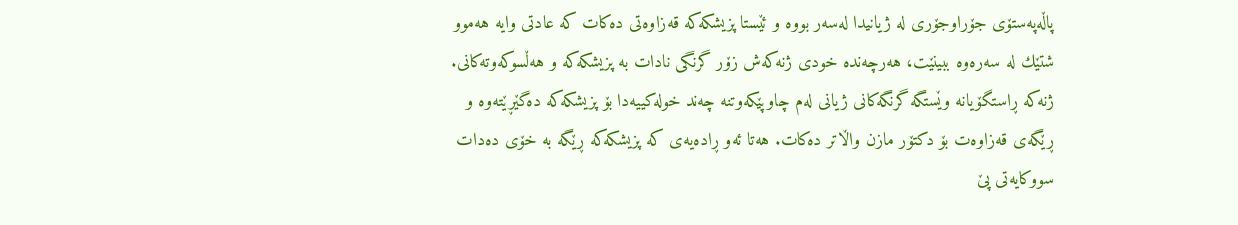پاڵەپەستۆی جۆراوجۆری لە ژیانیدا لەسەر بووە و ئێستا پزیشكەكە قەزاوەتی دەكات کە عادتی وایە هەموو شتێك لە سەرەوە ببینێت، هەرچەندە خودی ژنەكەش زۆر گرنگی نادات بە پزیشکەكە و هەڵسوکەوتەکانی. ژنەكە ڕاستگۆیانە وێستگە گرنگەکانی ژیانی لەم چاوپێکەوتنە چەند خولەکییەدا بۆ پزیشکەکە دەگێڕێتەوە و ڕێگەی قەزاوەت بۆ دکتۆر مازن واڵاتر دەکات. هەتا ئەو ڕادەیەی کە پزیشکەکە ڕێگە بە خۆی دەدات سووکایەتی پێ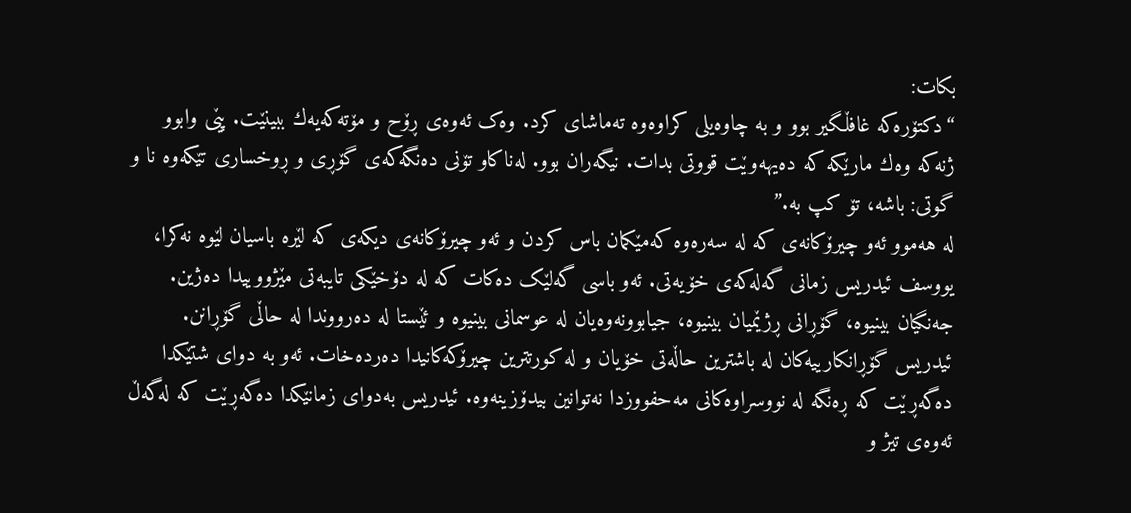بكات:
“دکتۆرەکە غافڵگیر بوو و بە چاوەیلی كراوەوە تەماشای كرد. وەک ئەوەی ڕۆح و مۆتەكەیەك ببینێت. پێی وابوو ژنەكە وەك مارێكە كە دەیهەوێت قووتی بدات. نیگەران بوو. لەناکاو تۆنی دەنگەکەی گۆڕی و ڕوخساری تێكەوە نا و گوتی: باشە، تۆ كپ بە.”
لە هەموو ئەو چیرۆكانەی کە لە سەرەوە كەمێكمان باس کردن و ئەو چیرۆکانەی دیکەی کە لێرە باسیان لێوە نەکرا، یووسف ئیدریس زمانی گەلەكەی خۆیەتی. ئەو باسی گەلێک دەکات کە لە دۆخێكی تایبەتی مێژووییدا دەژین. جەنگیان بینیوە، گۆڕانی ڕژێمیان بینیوە، جیابوونەوەیان لە عوسمانی بینیوە و ئێستا لە دەرووندا لە حاڵی گۆڕانن.
ئیدریس گۆڕانکارییەکان لە باشترین حاڵەتی خۆیان و لە کورتترین چیرۆکەکانیدا دەردەخات. ئەو بە دوای شتێکدا دەگەڕێت کە ڕەنگە لە نووسراوەکانی مەحفووزدا نەتوانین بیدۆزینەوە. ئیدریس بەدوای زمانێکدا دەگەڕێت کە لەگەڵ ئەوەی تیژ و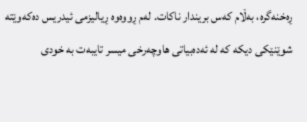ڕەخنەگرە، بەڵام كەس بریندار ناكات. لەم ڕووەوە ڕیالیزمی ئیدریس دەكەوێتە شوێنێکی دیکە کە لە ئەدەبیاتی هاوچەرخی میسر تایبەت بە خودی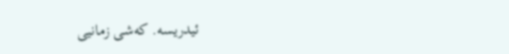ئیدریسە. كەشی زمانیی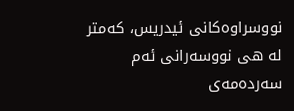نووسراوەکانی ئیدریس، كەمتر لە هی نووسەرانی ئەم سەردەمەی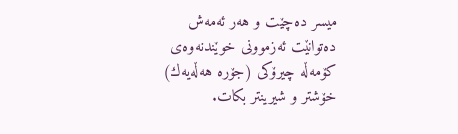میسر دەچێت و هەر ئەمەش دەتوانێت ئەزموونی خوێندنەوەی كۆمەڵە چیرۆكی (جۆرە هەڵەیەك) خۆشتر و شیرینتر بکات.